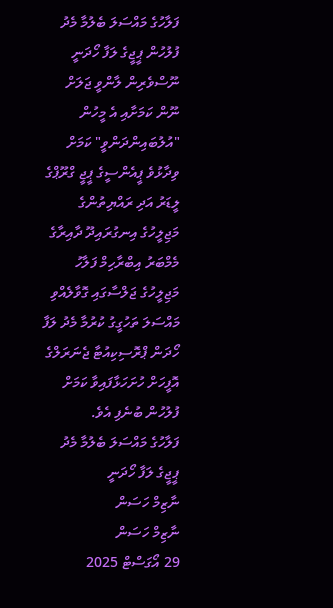ފަލާހުގެ މައްސަލަ ބެލުމާ މެދު ފުލުހުން ޕީޖީގެ ލަފާ ހޯދަނީ
ނޫސްވެރިން ލާންވީ ޖަލަށް ނޫން ކަމަށާއި އެ މީހުން "އުލުބައިންދަންވީ" ކަމަށް ވިދާޅުވެ ޕީއެންސީގެ ޕީޖީ ގްރޫޕްގެ ލީޑަރު އަދި ރައްޔިތުންގެ މަޖިލީހުގެ އިނގުރައިދޫ ދާއިރާގެ މެމްބަރު އިބްރާހިމް ފަލާހު މަޖިލީހުގެ ޖަލްސާގައި ގޮވާލެއްވި މައްސަލަ ތަހުގީގު ކުރުމާ މެދު ލަފާ ހޯދަން ޕްރޮސިކިއުޓާ ޖެނަރަލްގެ އޮފީހަށް ހުށަހަޅާފައިވާ ކަމަށް ފުލުހުން ބުނެފި އެވެ.
ފަލާހުގެ މައްސަލަ ބެލުމާ މެދު ޕީޖީގެ ލަފާ ހޯދަނީ
ނާޒިމް ހަސަން
ނާޒިމް ހަސަން
29 އޯގަސްޓް 2025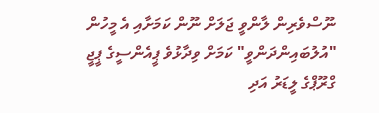ނޫސްވެރިން ލާންވީ ޖަލަށް ނޫން ކަމަށާއި އެ މީހުން "އުލުބައިންދަންވީ" ކަމަށް ވިދާޅުވެ ޕީއެންސީގެ ޕީޖީ ގްރޫޕްގެ ލީޑަރު އަދި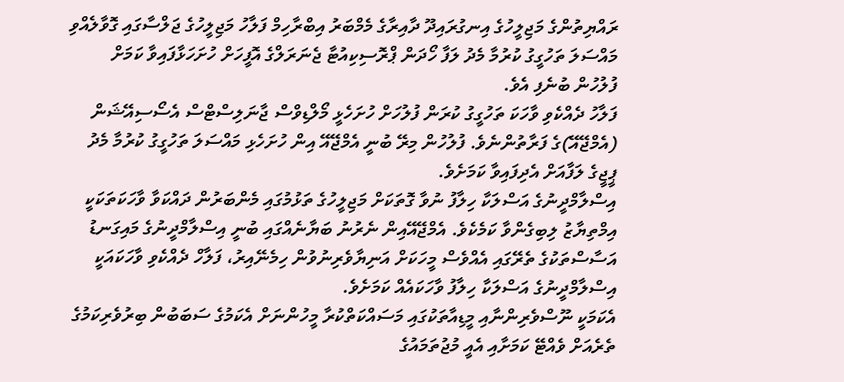ރައްޔިތުންގެ މަޖިލީހުގެ އިނގުރައިދޫ ދާއިރާގެ މެމްބަރު އިބްރާހިމް ފަލާހު މަޖިލީހުގެ ޖަލްސާގައި ގޮވާލެއްވި މައްސަލަ ތަހުގީގު ކުރުމާ މެދު ލަފާ ހޯދަން ޕްރޮސިކިއުޓާ ޖެނަރަލްގެ އޮފީހަށް ހުށަހަޅާފައިވާ ކަމަށް ފުލުހުން ބުނެފި އެވެ.
ފަލާހު ދެއްކެވި ވާހަކަ ތަހުގީގު ކުރަން ފުލުހަށް ހުށަހެޅީ މޯލްޑިވްސް ޖާނަލިސްޓްސް އެސޯސިއޭޝަން (އެމްޖޭއޭ)ގެ ފަރާތުންނެވެ. ފުލުހުން މިރޭ ބުނީ އެމްޖޭއޭ އިން ހުށަހެޅި މައްސަލަ ތަހުގީގު ކުރުމާ މެދު ޕީޖީގެ ލަފާއަށް އެދިފައިވާ ކަމަށެވެ.
އިސްލާމްދީނުގެ އަސްލަކާ ހިލާފު ނުވާ ގޮތަކަށް މަޖިލީހުގެ ތަޅުމުގައި މެންބަރުން ދައްކަވާ ވާހަކަތަކަކީ އިމްތިޔާޒު ލިބިގެންވާ ކަމެކެވެ. އެމްޖޭއޭއިން ނެރުނު ބަޔާނެއްގައި ބުނީ އިސްލާމްދީނުގެ މައިގަނޑު އަސާސްތަކުގެ ތެރޭގައި އެއްވެސް މީހަކަށް އަނިޔާވެރިނުވުން ހިމެނޭއިރު، ފަލާހް ދެއްކެވި ވާހަކައަކީ އިސްލާމްދީނުގެ އަސްލަކާ ހިލާފު ވާހަކައެއް ކަމަށެވެ.
އެކަމަކީ ނޫސްވެރިންނާއި މީޑިއާތަކުގައި މަސައްކަތްކުރާ މީހުންނަށް އެކަމުގެ ސަބަބުން ބިރުވެރިކަމުގެ ތެރެއަށް ވެއްޓޭ ކަމަށާއި އެއީ މުޖުތަމައުގެ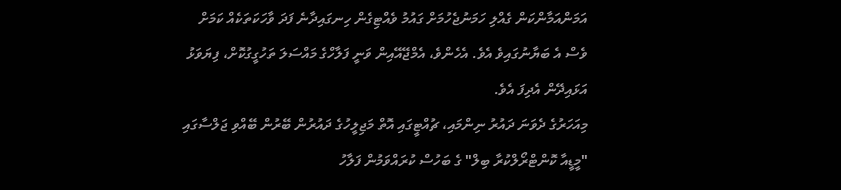އަމަންއަމާންކަން ގެއްލި ހަމަނުޖެހުމަށް ގައުމު ވެއްޓިގެން ހިނގައިދާނެ ފަދަ ވާހަކަތަކެއް ކަމަށް ވެސް އެ ބަޔާނުގައިވެ އެވެ. އެހެންވެ، އެމްޖޭއޭއިން ވަނީ ފަލާހްގެ މައްސަލަ ތަހުގީގުކޮށް، ފިޔަވަޅު އަޅައިދޭން އެދިފަ އެވެ.
މިއަހަރުގެ ދެވަނަ ދައުރު ނިންމައި، ޗުއްޓީގައި އޮތް މަޖިލީހުގެ ދައުރުން ބޭރުން ބޭއްވި ޖަލްސާގައި "މީޑީއާ ކޮންޓްރޯލްކުރާ ބިލް" ގެ ބަހުސް ކުރައްވަމުން ފަލާހު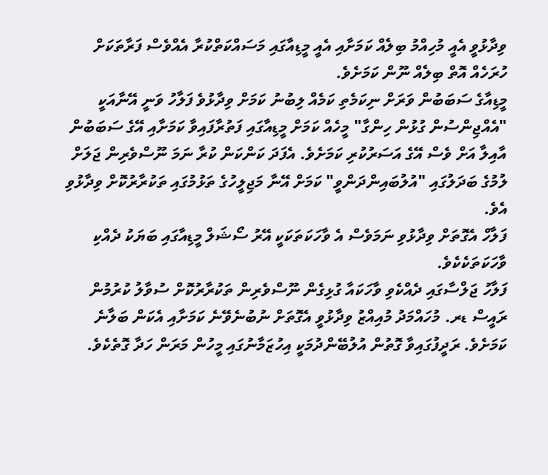ވިދާޅުވީ އެއީ މުހިއްމު ބިލެއް ކަމަށާއި އެއީ މީޑިއާގައި މަސައްކަތްކުރާ އެއްވެސް ފަރާތަކަށް ހުރަހެއް އޮތް ބިލެއް ނޫން ކަމަށެވެ.
މީޑިއާގެ ސަބަބުން ވަރަށް ނިކަމެތި ކަމެއް ލިބުނު ކަމަށް ވިދާޅުވެ ފަލާހު ވަނީ އޭނާއަކީ "އެއްޖިންސުން ގުޅުން ހިންގާ" މީހެއް ކަމަށް މީޑިއާގައި ފަތުރާފައިވާ ކަމަށާއި އޭގެ ސަބަބުން އާއިލާ އަށް ވެސް އޭގެ އަސަރުކުރި ކަމަށެވެ. އެފަދަ ކަންކަން ކުރާ ނަމަ ނޫސްވެރިން ޖަލަށް ލުމުގެ ބަދަލުގައި "އުލުބައިންދަންވީ" ކަމަށް އޭނާ މަޖިލީހުގެ ތަޅުމުގައި ތަކުރާރުކޮށް ވިދާޅުވި އެވެ.
ފަލާހް އެގޮތަށް ވިދާޅުވި ނަމަވެސް އެ ވާހަކަތަކަކީ އޭރު ސޯޝަލް މީޑިއާގައި ބަޔަކު ދެއްކި ވާހަކަތަކެކެވެ.
ފަލާހު ޖަލްސާގައި ދެއްކެވި ވާހަކައާ ގުޅިގެން ނޫސްވެރިން ތަކުރާރުކޮށް ސުވާލު ކުރުމުން ރައީސް ޑރ. މުހައްމަދު މުއިއްޒު ވިދާޅުވީ އެގޮތަށް ނުބުނެވޭނެ ކަމަށާއި އެކަން ބަލާނެ ކަމަށެވެ. ރަދީފުގައިވާ ގޮތުން އުލުބޭންދުމަކީ އިހުޒަމާނުގައި މީހުން މަރަން ހަދާ ގޮތެކެވެ.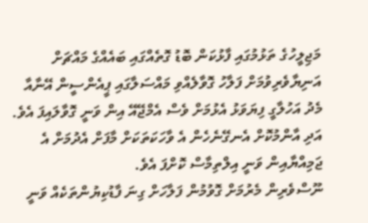މަޖިލީހުގެ ތަޅުމުގައި ފާޅުކަން ބޮޑު ގޮތެއްގައި ބައެއްގެ މައްޗަށް އަނިޔާވެރިވުމަށް ފަލާހު ގޮވާލެއްވި މައްސަލާގައި ޕީއެންސީން އޭނާއާ މެދު އަހުލާގީ ފިޔަވަޅު އެޅުމަށް ވެސް އެމްޖޭއޭ އިން ވަނީ ގޮވާލައިފަ އެވެ. އަދި އާންމުކޮށް އެނގޭނެހެން އެ ވާހަކަތަކަށް މާފަށް އެދުމަށް އެ ޖަމިއްޔާއިން ވަނީ އިލްތިމާސް ކޮށްފަ އެވެ.
ނޫސްވެރިން މެރުމަށް ގޮވުމުން ފަލާހަށް ގިނަ ފާޑުކިޔުންތަކެއް ވަނީ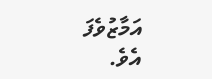އަމާޒުވެފަ އެވެ.